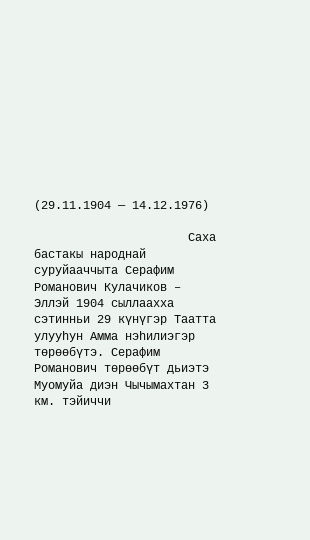(29.11.1904 — 14.12.1976)

                      Саха бастакы народнай суруйааччыта Серафим Романович Кулачиков – Эллэй 1904 сыллаахха сэтинньи 29 күнүгэр Таатта улууһун Амма нэһилиэгэр төрөөбүтэ. Серафим Романович төрөөбүт дьиэтэ Муомуйа диэн Чычымахтан 3 км. тэйиччи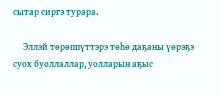сытар сиргэ турара.

     Эллэй төрөппүттэрэ төһө даҕаны үөрэҕэ суох буоллаллар, уолларын аҕыс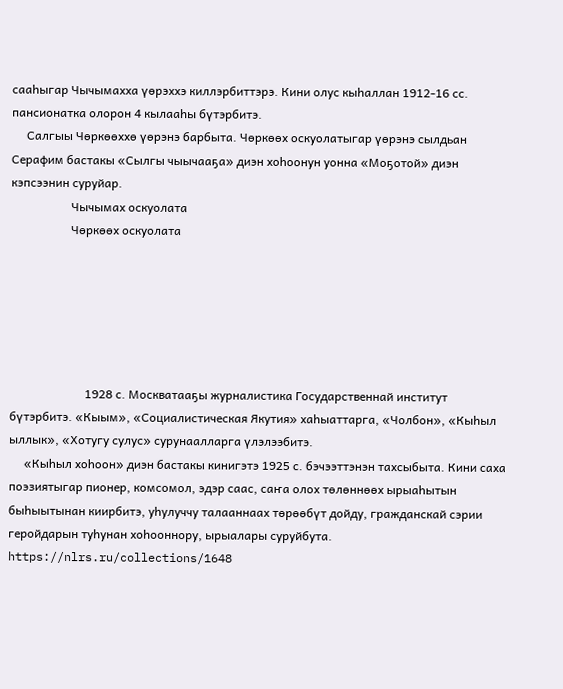сааһыгар Чычымахха үөрэххэ киллэрбиттэрэ. Кини олус кыһаллан 1912-16 сс. пансионатка олорон 4 кылааһы бүтэрбитэ.
     Салгыы Чөркөөххө үөрэнэ барбыта. Чөркөөх оскуолатыгар үөрэнэ сылдьан Серафим бастакы «Сылгы чыычааҕа» диэн хоһоонун уонна «Моҕотой» диэн кэпсээнин суруйар.
                    Чычымах оскуолата
                    Чөркөөх оскуолата






                         1928 с. Москватааҕы журналистика Государственнай институт бүтэрбитэ. «Кыым», «Социалистическая Якутия» хаһыаттарга, «Чолбон», «Кыһыл ыллык», «Хотугу сулус» сурунаалларга үлэлээбитэ.
     «Кыһыл хоһоон» диэн бастакы кинигэтэ 1925 с. бэчээттэнэн тахсыбыта. Кини саха поэзиятыгар пионер, комсомол, эдэр саас, саҥа олох төлөннөөх ырыаһытын быһыытынан киирбитэ, уһулуччу талааннаах төрөөбүт дойду, гражданскай сэрии геройдарын туһунан хоһооннору, ырыалары суруйбута.
https://nlrs.ru/collections/1648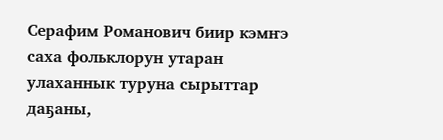Серафим Романович биир кэмҥэ саха фольклорун утаран улаханнык туруна сырыттар даҕаны,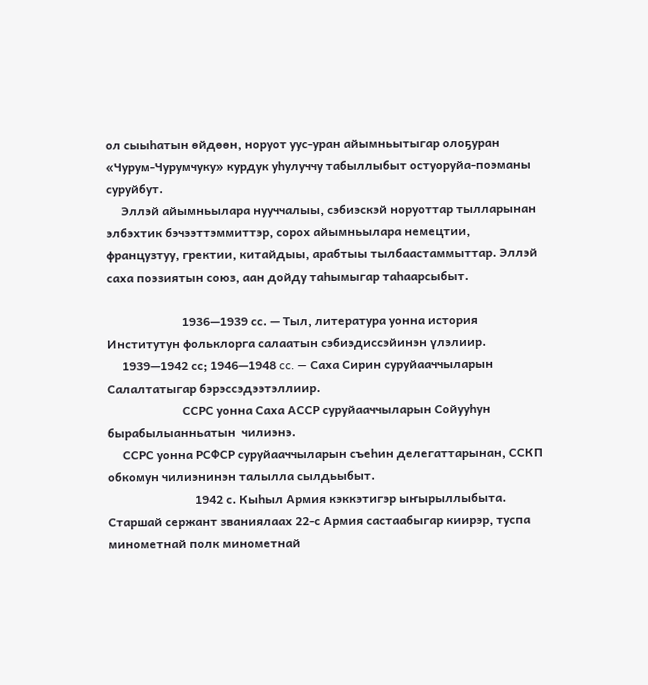ол сыыһатын өйдөөн, норуот уус-уран айымньытыгар олоҕуран «Чурум-Чурумчуку» курдук уһулуччу табыллыбыт остуоруйа-поэманы суруйбут.
     Эллэй айымньылара нууччалыы, сэбиэскэй норуоттар тылларынан элбэхтик бэчээттэммиттэр, сорох айымньылара немецтии, французтуу, гректии, китайдыы, арабтыы тылбаастаммыттар. Эллэй саха поэзиятын союз, аан дойду таһымыгар таһаарсыбыт.

                         1936—1939 сс. — Тыл, литература уонна история Институтун фольклорга салаатын сэбиэдиссэйинэн үлэлиир.
     1939—1942 сс; 1946—1948 cc. — Саха Сирин суруйааччыларын Салалтатыгар бэрэссэдээтэллиир.
                         ССРС уонна Саха АССР суруйааччыларын Сойууһун бырабылыанньатын  чилиэнэ.
     ССРС уонна РСФСР суруйааччыларын съеһин делегаттарынан, ССКП обкомун чилиэнинэн талылла сылдьыбыт.
                             1942 с. Кыһыл Армия кэккэтигэр ыҥырыллыбыта. Старшай сержант званиялаах 22-с Армия састаабыгар киирэр, туспа минометнай полк минометнай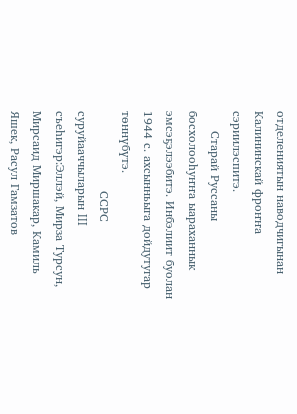отделениятын наводчигынан Калининскай фроҥҥа сэриилэспитэ.
     Старай Руссаны босхолооһуҥҥа ыараханнык эмсэҕэлээбитэ. Инбэлиит буолан 1944 с. ахсынньыга дойдутугар төннүбүтэ.
                    ССРС суруйааччыларын III съеһигэр:Эллэй, Мирза Турсун, Мирсаид Миршакар, Камиль Яшек, Расул Гамзатов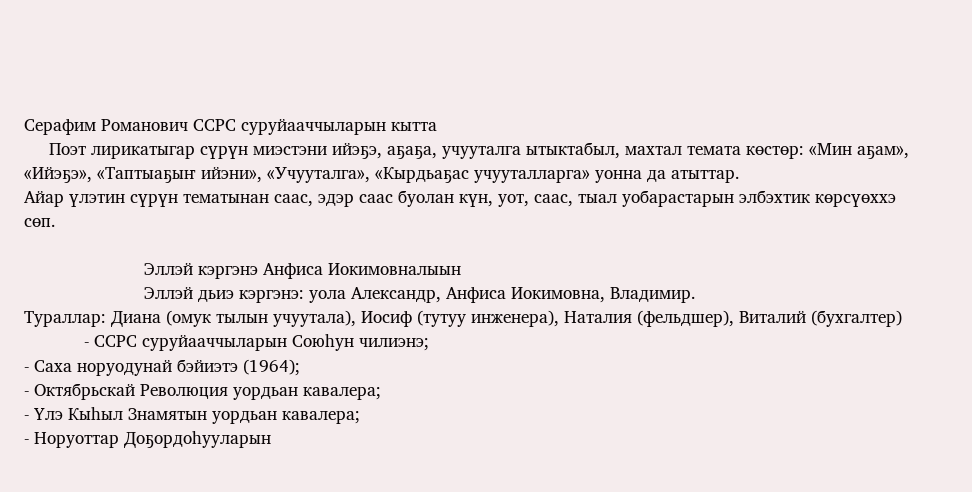Серафим Романович ССРС суруйааччыларын кытта
     Поэт лирикатыгар сүрүн миэстэни ийэҕэ, аҕаҕа, учууталга ытыктабыл, махтал темата көстөр: «Мин аҕам», «Ийэҕэ», «Таптыаҕыҥ ийэни», «Учууталга», «Кырдьаҕас учууталларга» уонна да атыттар.
Айар үлэтин сүрүн тематынан саас, эдэр саас буолан күн, уот, саас, тыал уобарастарын элбэхтик көрсүөххэ сөп.

                        Эллэй кэргэнэ Анфиса Иокимовналыын
                        Эллэй дьиэ кэргэнэ: уола Александр, Анфиса Иокимовна, Владимир.
Тураллар: Диана (омук тылын учуутала), Иосиф (тутуу инженера), Наталия (фельдшер), Виталий (бухгалтер)
            - ССРС суруйааччыларын Союһун чилиэнэ;
- Саха норуодунай бэйиэтэ (1964);
- Октябрьскай Революция уордьан кавалера;
- Үлэ Кыһыл Знамятын уордьан кавалера;
- Норуоттар Доҕордоһууларын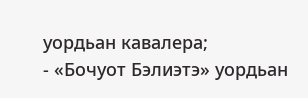уордьан кавалера;
- «Бочуот Бэлиэтэ» уордьан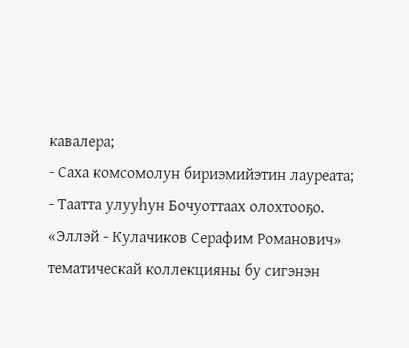кавалера;
- Саха комсомолун бириэмийэтин лауреата;
- Таатта улууһун Бочуоттаах олохтооҕо.
«Эллэй - Кулачиков Серафим Романович» тематическай коллекцияны бу сигэнэн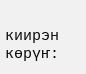киирэн көрүҥ: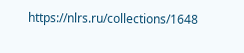https://nlrs.ru/collections/1648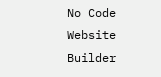No Code Website Builder